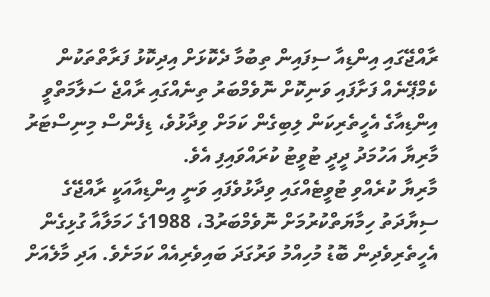ރާއްޖޭގައި އިންޑިއާ ސިފައިން ތިބުމާ ދެކޮޅަށް އިދިކޮޅު ފަރާތްތަކުން ކެމްޕޭނެއް ފަށާފައި ވަނިކޮށް ނޮވެމްބަރު ތިނެއްގައި ރާއްޖެ ސަލާމަތްވީ އިންޑިއާގެ އެހީތެރިކަން ލިބިގެން ކަމަށް ވިދާޅުވެ، ޑިފެންސް މިނިސްޓަރު މާރިޔާ އަހުމަދު ދީދީ ޓުވީޓު ކުރައްވައިފި އެވެ.
މާރިޔާ ކުރެއްވި ޓުވީޓެއްގައި ވިދާޅުވެފައި ވަނީ އިންޑިއާއަކީ ރާއްޖޭގެ ސިޔާދަތު ހިމާޔަތްކުރުމަށް ނޮވެމްބަރު3، 1988ގެ ހަމަލާއާ ގުޅިގެން އެހީތެރިވެދިން ބޮޑު މުހިއްމު ވަރުގަދަ ބައިވެރިއެއް ކަމަށެވެ. އަދި މާލެއަށް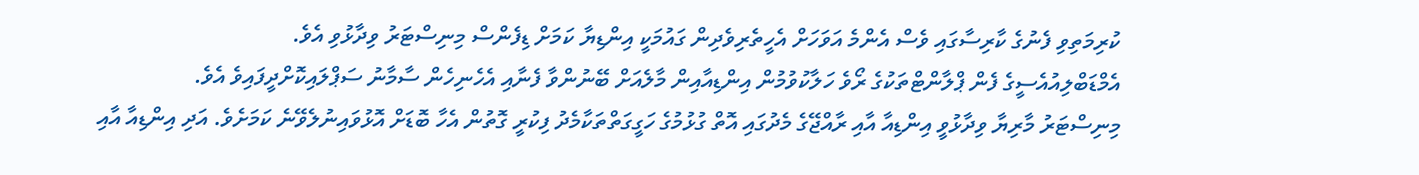ކުރިމަތިވި ފެނުގެ ކާރިސާގައި ވެސް އެންމެ އަވަހަށް އެހީތެރިވެދިން ގައުމަކީ އިންޑިޔާ ކަމަށް ޑިފެންސް މިނިސްޓަރު ވިދާޅުވި އެވެ.
އެމްޑަބްލިއުއެސީގެ ފެން ޕްލާންޓްތަކުގެ ރޯވެ ހަލާކުވުމުން އިންޑިއާއިން މާލެއަށް ބޭނުންވާ ފެނާއި އެހެނިހެން ސާމާނު ސަޕްލައިކޮށްދީފައިވެ އެވެ.
މިނިސްޓަރު މާރިޔާ ވިދާޅުވީ އިންޑިއާ އާއި ރާއްޖޭގެ މެދުގައި އޮތް ގުޅުމުގެ ހަގީގަތްތަކާމެދު ފިކުރީ ގޮތުން އެހާ ބޮޑަށް އޮޅުވައިނުލެވޭނެ ކަމަށެވެ. އަދި އިންޑިއާ އާއި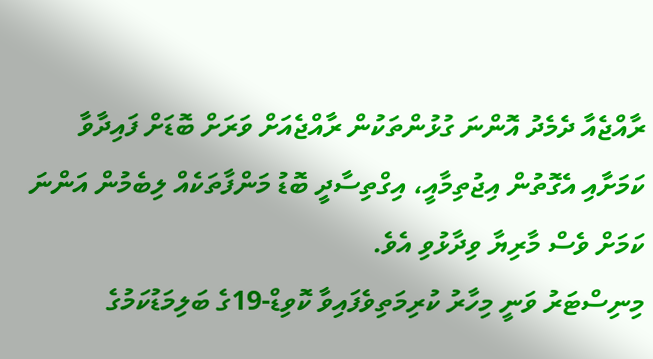ރާއްޖެއާ ދެމެދު އޮންނަ ގުޅުންތަކުން ރާއްޖެއަށް ވަރަށް ބޮޑަށް ފައިދާވާ ކަމަށާއި އެގޮތުން އިޖުތިމާއީ، އިގްތިސާދީ ބޮޑު މަންފާތަކެއް ލިބެމުން އަންނަ ކަމަށް ވެސް މާރިޔާ ވިދާޅުވި އެވެ.
މިނިސްޓަރު ވަނީ މިހާރު ކުރިމަތިވެފައިވާ ކޮވިޑް-19ގެ ބަލިމަޑުކަމުގެ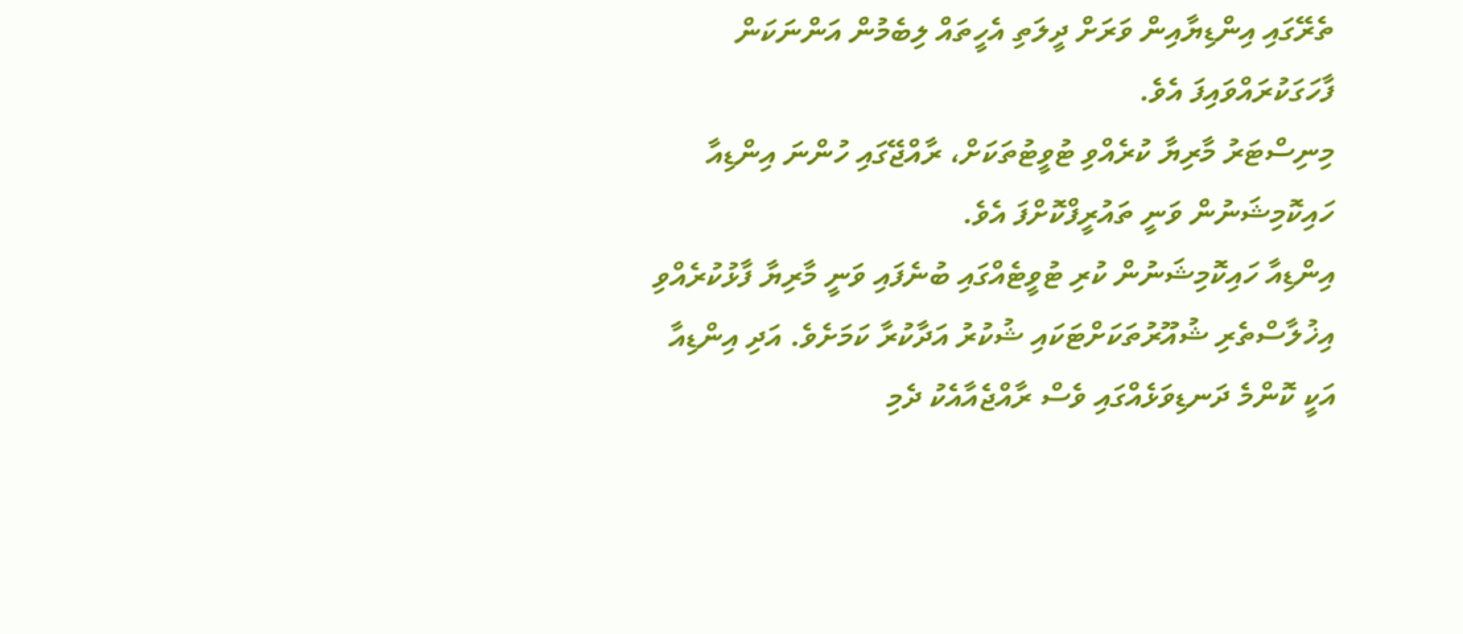ތެރޭގައި އިންޑިޔާއިން ވަރަށް ދީލަތި އެހީތައް ލިބެމުން އަންނަކަން ފާހަގަކުރައްވައިފަ އެވެ.
މިނިސްޓަރު މާރިޔާ ކުރެއްވި ޓުވީޓުތަކަށް، ރާއްޖޭގައި ހުންނަ އިންޑިއާ ހައިކޮމިޝަނުން ވަނީ ތައުރީފްކޮށްފަ އެވެ.
އިންޑިއާ ހައިކޮމިޝަނުން ކުރި ޓުވީޓެއްގައި ބުނެފައި ވަނީ މާރިޔާ ފާޅުކުރެއްވި އިޚުލާސްތެރި ޝުއޫރުތަކަށްޓަކައި ޝުކުރު އަދާކުރާ ކަމަށެވެ. އަދި އިންޑިއާ އަކީ ކޮންމެ ދަނޑިވަޅެއްގައި ވެސް ރާއްޖެއާއެކު ދެމި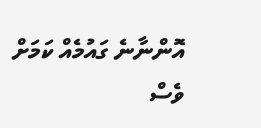އޮންނާނެ ގައުމެއް ކަމަށް ވެސް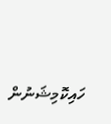ހައިކޮމިޝަނުން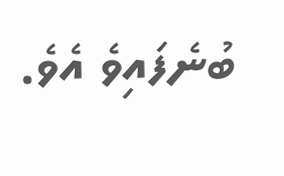ބުނެފައިވެ އެވެ.